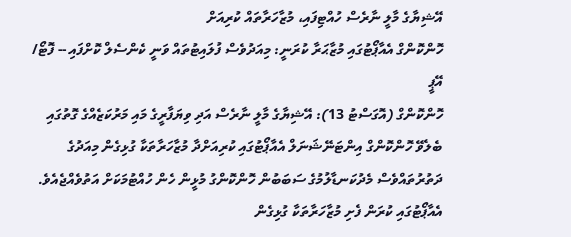އޭޝިޔާގެ މާލީ ނާރެސް ހުއްޓިފައި، މުޒާހަރާތައް ކުރިއަށް
ހޮންކޮންގް އެއާޕޯޓުގައި މުޒާޙަރާ ކުރަނީ: މިއަދުވެސް ފުލައިޓުތައް ވަނީ ކެންސެލް ކޮށްފައި -- ފޮޓޯ/ އޭޕީ
ހޮންކޮންގް (އޮގަސްޓު 13): އޭޝިޔާގެ މާލީ ނާރެސް އަދި ވިޔަފާރީގެ މައި މަރުކަޒެއްގެ ގޮތުގައި ބެލެވޭ ހޮންކޮންގް އިންޓަނޭޝަނަލް އެއާޕޯޓުގައި ކުރިއަށްދާ މުޒާހަރާތަކާ ގުޅިގެން މިއަދުގެ ދަތުރުތައްވެސް މެދުކަނޑާލުމުގެ ސަބަބުން ހޮންކޮންގު މުޅީން ހެން ހުއްޓުމަކަށް އަތުވެއްޖެއެވެ.
އެއާޕޯޓުގައި ކުރަން ފެށި މުޒާހަރާތަކާ ގުޅިގެން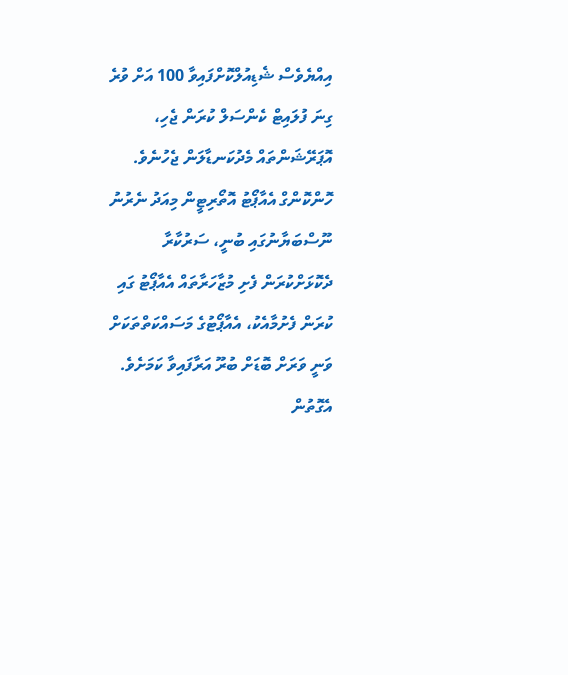އިއްޔެވެސް ޝެޑިއުލްކޮށްފައިވާ 100 އަށް ވުރެ ގިނަ ފުލައިޓް ކެންސަލް ކުރަން ޖެހި، އޮޕަރޭޝަންތައް މެދުކަނޑާލަން ޖެހުނެވެ.
ހޮންކޮންގް އެއާޕޯޓު އޮތޯރިޓީން މިއަދު ނެރުނު ނޫސްބަޔާނުގައި ބުނީ، ސަރުކާރާ ދެކޮޅަށްކުރަން ފެށި މުޒާހަރާތައް އެއާޕޯޓު ގައި ކުރަން ފެށުމާއެކު، އެއާޕޯޓުގެ މަސައްކަތްތަކަށް ވަނީ ވަރަށް ބޮޑަށް ބުރޫ އަރާފައިވާ ކަމަށެވެ. އެގޮތުން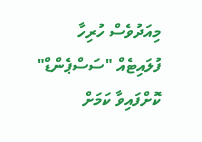މިއަދުވެސް ހުރިހާ ފުލައިޓެއް "ސަސްޕެންޑް" ކޮށްފައިވާ ކަމަށް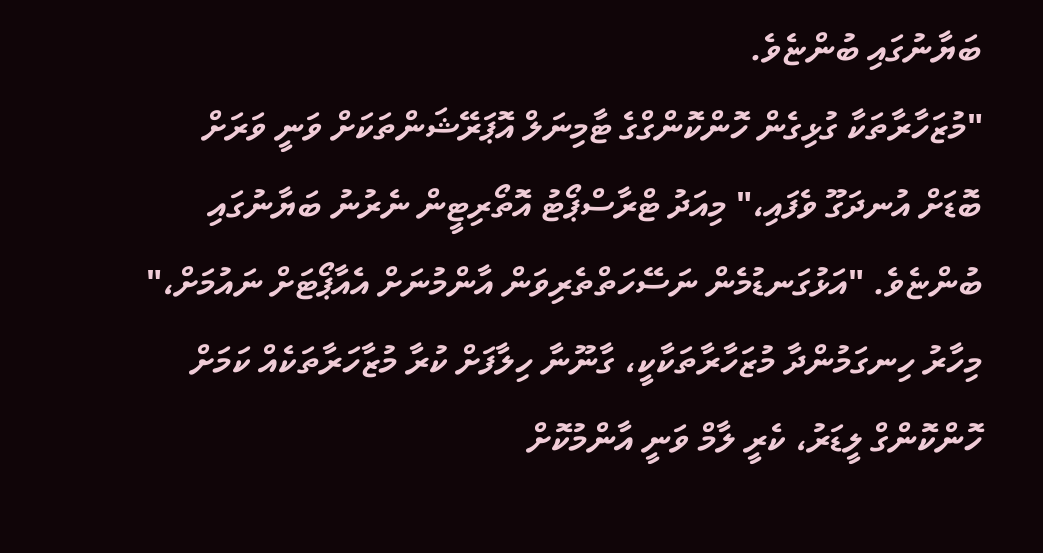ބަޔާނުގައި ބުންޏެވެ.
"މުޒަހާރާތަކާ ގުޅިގެން ހޮންކޮންގްގެ ޓާމިނަލް އޮޕަރޭޝަންތަކަށް ވަނީ ވަރަށް ބޮޑަށް އުނދަގޫ ވެފައި،" މިއަދު ޓްރާސްޕޯޓު އޮތޯރިޓީން ނެރުނު ބަޔާނުގައި ބުންޏެވެ. "އަޅުގަނޑުމެން ނަސޭހަތްތެރިވަން އާންމުނަށް އެއާޕޯޓަށް ނައުމަށް،"
މިހާރު ހިނގަމުންދާ މުޒަހާރާތަކާކީ، ގާނޫނާ ހިލާފަށް ކުރާ މުޒާހަރާތަކެއް ކަމަށް ހޮންކޮންގް ލީޑަރު، ކެރީ ލާމް ވަނީ އާންމުކޮށް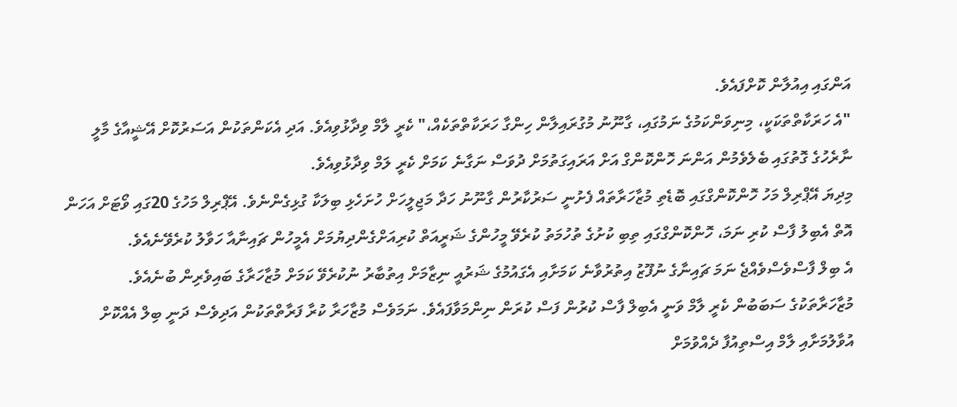އަންގައި އިއުލާން ކޮށްފައެވެ.
"އެ ހަރަކާތްތަކަކީ، މިނިވަންކަމުގެ ނަމުގައި، ގާނޫނު މުގުރައިލާން ހިންގާ ހަރަކާތްތަކެއް،" ކެރީ ލާމް ވިދާޅުވިއެވެ. އަދި އެކަންތަކުން އަސަރުކޮށް އޭޝީއާގެ މާލީ ނާރެހުގެ ގޮތުގައި ބެލެވެމުން އަންނަ ހޮންކޮންގް އަށް އަރައިގަތުމަށް ދުވަސް ނަގާނެ ކަމަށް ކެރީ ލަމް ވިދާޅުވިއެވެ.
މިދިޔަ އޭޕްރިލް މަހު ހޮންކޮންގްގައި ބޮޑެތި މުޒާހަރާތައް ފެށުނީ ސަރުކާރުން ގާނޫނު ހަދާ މަޖިލީހަށް ހުށަހެޅި ބިލަކާ ގުޅިގެންނެވެ. އޭޕްރިލް މަހުގެ 20ގައި ވޯޓަށް އަހަން އޮތް އެބިލު ފާސް ކުރި ނަމަ، ހޮންކޮންގްގައި ތިބި ކުށުގެ ތުހުމަތު ކުރެވޭ މީހުންގެ ޝަރީއަތް ކުރިއަށްގެންދިޔުމަށް އެމީހުން ޗައިނާއާ ހަވާލު ކުރެވޭނެއެވެ.
އެ ބިލް ފާސްވެސްވެއްޖެ ނަމަ ޗައިނާގެ ނުފޫޒު އިތުރުވާނެ ކަމަށާއި އެގައުމުގެ ޝަރުއީ ނިޒާމަށް އިތުބާރު ނުކުރެވޭ ކަމަށް މުޒާހަރާގެ ބައިވެރިން ބުނެއެވެ.
މުޒާހަރާތަކުގެ ސަބަބުން ކެރީ ލާމް ވަނީ އެބިލް ފާސް ކުރުން ފަސް ކުރަން ނިންމަވާފައެވެ. ނަމަވެސް މުޒާހަރާ ކުރާ ފަރާތްތަކުން އަދިވެސް ދަނީ ބިލް އެއްކޮށް އުވާލުމަށާއި ލާމް އިސްތިއުފާ ދެއްވުމަށް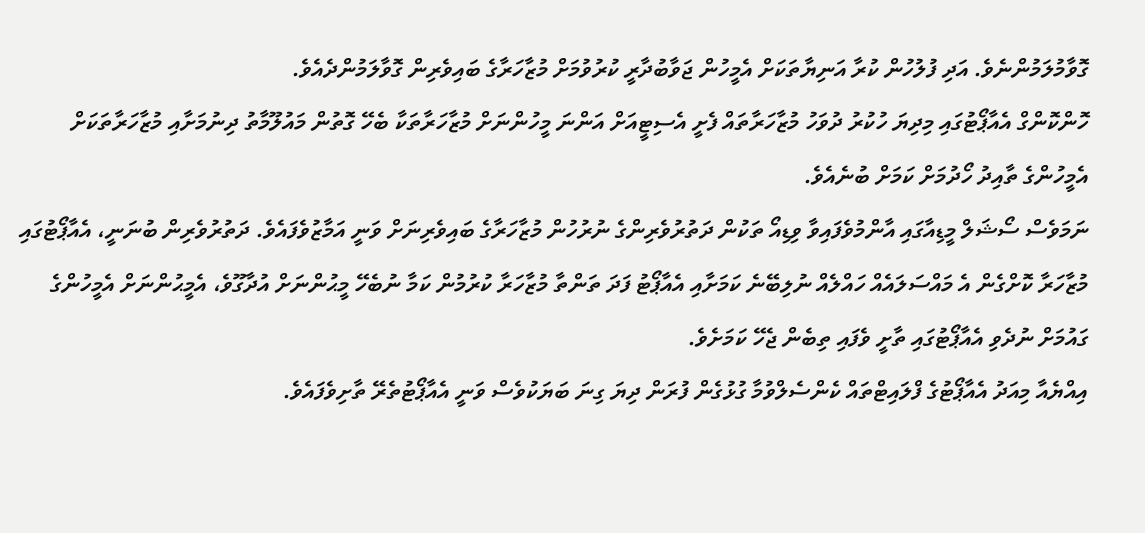ގޮވާމުލަމުންނެވެ. އަދި ފުލުހުން ކުރާ އަނިޔާތަކަށް އެމީހުން ޖަވާބުދާރީ ކުރުވުމަށް މުޒާހަރާގެ ބައިވެރިން ގޮވާލަމުންދެއެވެ.
ހޮންކޮންގް އެއާޕޯޓުގައި މިދިޔަ ހުކުރު ދުވަހު މުޒާހަރާތައް ފެށީ އެސިޓީއަށް އަންނަ މީހުންނަށް މުޒާހަރާތަކާ ބެހޭ ގޮތުން މައުލޫމާތު ދިނުމަށާއި މުޒާހަރާތަކަށް އެމީހުންގެ ތާއިދު ހޯދުމަށް ކަމަށް ބުނެއެވެ.
ނަމަވެސް ސޯޝަލް މީޑިއާގައި އާންމުވެފައިވާ ވިޑިއޯ ތަކުން ދަތުރުވެރިންގެ ނުރުހުން މުޒާހަރާގެ ބައިވެރިނަށް ވަނީ އަމާޒުވެފައެވެ. ދަތުރުވެރިން ބުނަނީ، އެއާޕޯޓުގައި މުޒާހަރާ ކޮށްގެން އެ މައްސަލައެއް ހައްލެއް ނުލިބޭނެ ކަމަށާއި އެއާޕޯޓު ފަދަ ތަންތާ މުޒާހަރާ ކުރުމުން ކަމާ ނުބެހޭ މީޙުންނަށް އުދާގޫވެ، އެމީޙުންނަށް އެމީހުންގެ ގައުމަށް ނުދެވި އެއާޕޯޓުގައި ތާށީ ވެފައި ތިބެން ޖެހޭ ކަމަށެވެ.
އިއްޔެއާ މިއަދު އެއާޕޯޓުގެ ފްލައިޓްތައް ކެންސެލްވުމާ ގުޅުގެން ފުރަން ދިޔަ ގިނަ ބަޔަކުވެސް ވަނީ އެއާޕޯޓުތެރޭ ތާށިވެފައެވެ.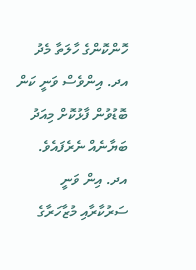ހޮންކޮންގެ ހާލަތާ މެދު އދ. އިންވެސް ވަނީ ކަން ބޮޑުވުން ފާޅުކޮށް މިއަދު ބަޔާނެއް ނެރެފައެވެ. އދ. އިން ވަނީ ސަރުކާރާއި މުޒާހަރާގެ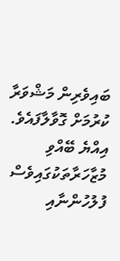ބައިވެރިން މަޝްވަރާ ކުރުމަށް ގޮވާލާފައެވެ.
އިއްޔެ ބޭއްވި މުޒާހަރާތަކުގައިވެސް ފުލުހުންނާއި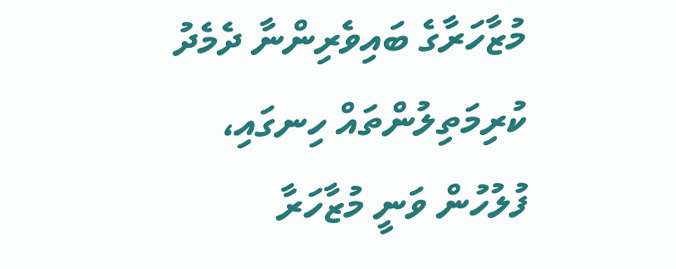މުޒާހަރާގެ ބައިވެރިންނާ ދެމެދު ކުރިމަތިލުންތައް ހިނގައި، ފުލުހުން ވަނީ މުޒާހަރާ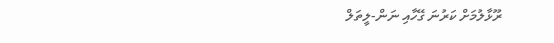ރޫޅާލުމަށް ކަރުނަ ގޭހާއި ނަން-ލީތަލް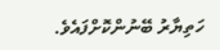ހަތިޔާރު ބޭނުންކޮށްފައެވެ.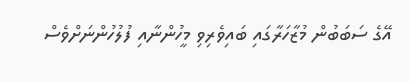އޭގެ ސަބަބުން މުޒާހަރާގައި ބައިވެރިވި މީހުންނާއި ފުލުހުންނަށްވެސް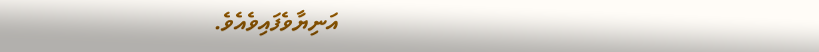އަނިޔާވެފައިވެއެވެ.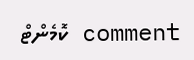comment ކޮމެންޓް